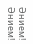Әнием!
Әнием!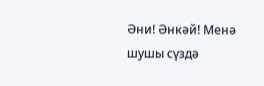Әни! Әнкәй! Менә шушы сүздә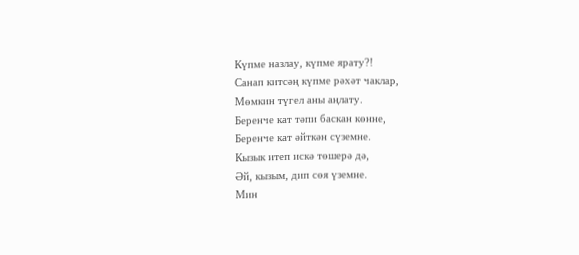Күпме назлау, күпме ярату?!
Санап китсәң күпме рәхәт чаклар,
Мөмкин түгел аны аңлату.
Беренче кат тәпи баскан көнне,
Беренче кат әйткән сүземне.
Кызык итеп искә төшерә дә,
Әй, кызым, дип сөя үземне.
Мин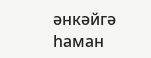әнкәйгә һаман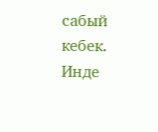сабый кебек.
Инде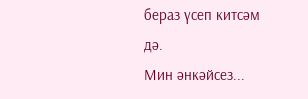бераз үсеп китсәм дә.
Мин әнкәйсез...